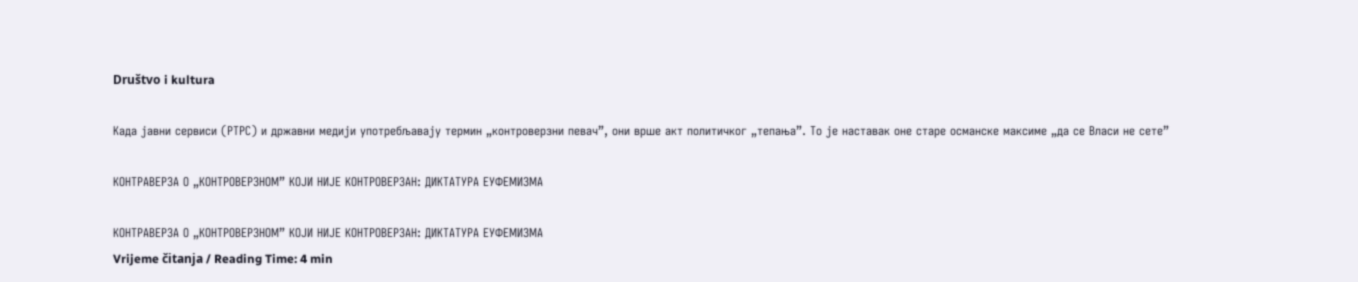Društvo i kultura

Када јавни сервиси (РТРС) и државни медији употребљавају термин „контроверзни певач”, они врше акт политичког „тепања”. То је наставак оне старе османске максиме „да се Власи не сете”

КОНТРАВЕРЗА О „КОНТРОВЕРЗНОМ” КОЈИ НИЈЕ КОНТРОВЕРЗАН: ДИКТАТУРА ЕУФЕМИЗМА

КОНТРАВЕРЗА О „КОНТРОВЕРЗНОМ” КОЈИ НИЈЕ КОНТРОВЕРЗАН: ДИКТАТУРА ЕУФЕМИЗМА
Vrijeme čitanja / Reading Time: 4 min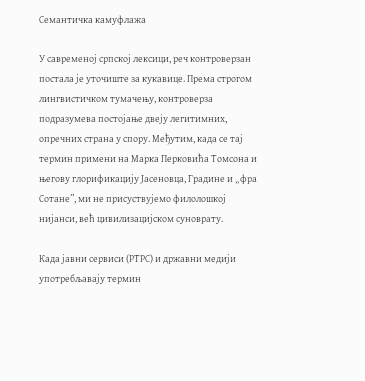Семантичка камуфлажа

У савременој српској лексици, реч контроверзан постала је уточиште за кукавице. Према строгом лингвистичком тумачењу, контроверза подразумева постојање двеју легитимних, опречних страна у спору. Међутим, када се тај термин примени на Марка Перковића Томсона и његову глорификацију Јасеновца, Градине и „фра Сотане”, ми не присуствујемо филолошкој нијанси, већ цивилизацијском суноврату.

Када јавни сервиси (РТРС) и државни медији употребљавају термин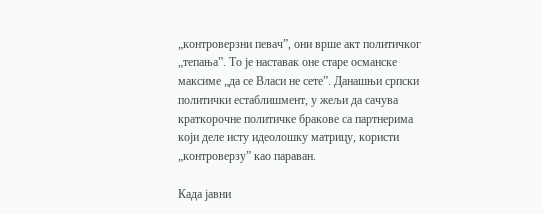„контроверзни певач”, они врше акт политичког „тепања”. То је наставак оне старе османске максиме „да се Власи не сете”. Данашњи српски политички естаблишмент, у жељи да сачува краткорочне политичке бракове са партнерима који деле исту идеолошку матрицу, користи „контроверзу” као параван.

Када јавни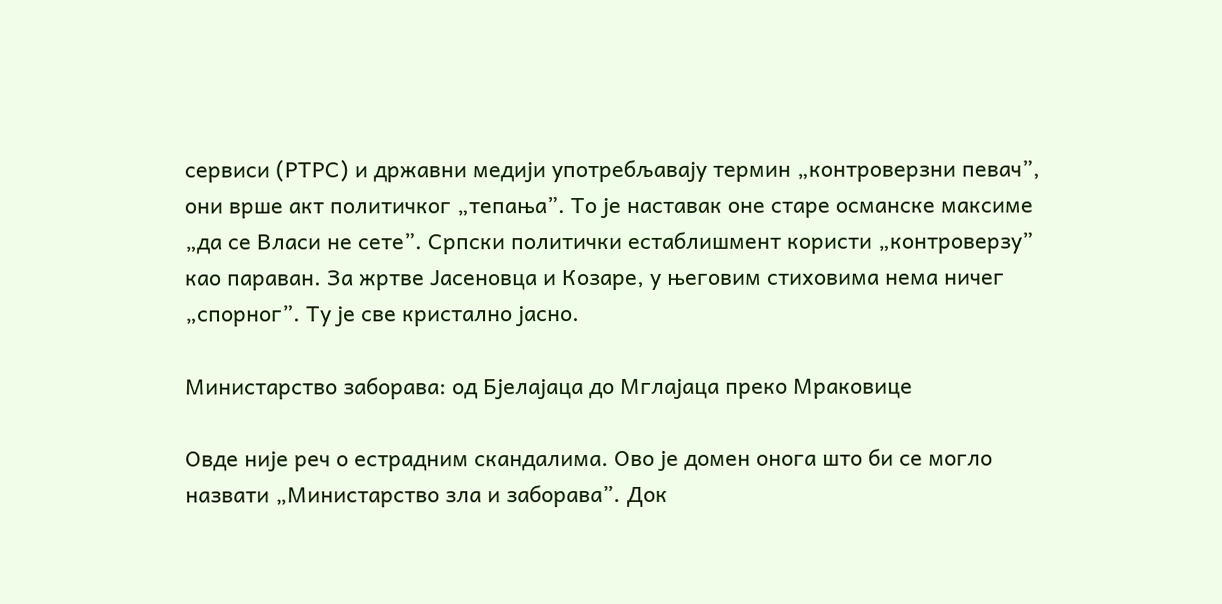сервиси (РТРС) и државни медији употребљавају термин „контроверзни певач”, они врше акт политичког „тепања”. То је наставак оне старе османске максиме „да се Власи не сете”. Српски политички естаблишмент користи „контроверзу” као параван. За жртве Јасеновца и Козаре, у његовим стиховима нема ничег „спорног”. Ту је све кристално јасно.

Министарство заборава: од Бјелајаца до Мглајаца преко Мраковице

Овде није реч о естрадним скандалима. Ово је домен онога што би се могло назвати „Министарство зла и заборава”. Док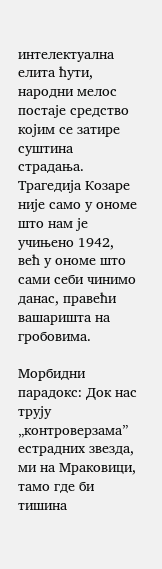интелектуална елита ћути, народни мелос постаје средство којим се затире суштина страдања. Трагедија Козаре није само у ономе што нам је учињено 1942, већ у ономе што сами себи чинимо данас, правећи вашаришта на гробовима.

Морбидни парадокс: Док нас трују „контроверзама” естрадних звезда, ми на Мраковици, тамо где би тишина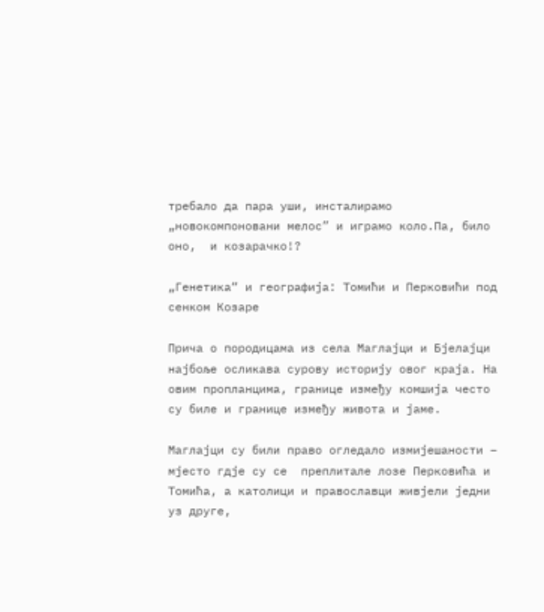требало да пара уши, инсталирамо „новокомпоновани мелос” и играмо колo.Па, било оно,  и козарачко!?

„Генетика“ и географија: Томићи и Перковићи под сенком Козаре

Прича о породицама из села Маглајци и Бјелајци најбоље осликава сурову историју овог краја. На овим пропланцима, границе између комшија често су биле и границе између живота и јаме.

Маглајци су били право огледало измијешаности – мјесто гдје су се  преплитале лозе Перковића и Томића, а католици и православци живјели једни уз друге,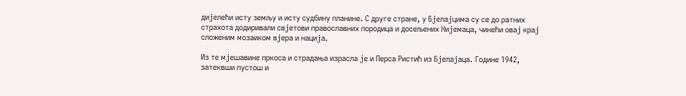дијелећи исту земљу и исту судбину планине. С друге стране, у Бјелајцима су се до ратних страхота додиривали свјетови православних породица и досељених Нијемаца, чинећи овај крај сложеним мозаиком вјера и нација.

Из те мјешавине пркоса и страдања израсла је и Перса Ристић из Бјелајаца. Године 1942, затеквши пустош и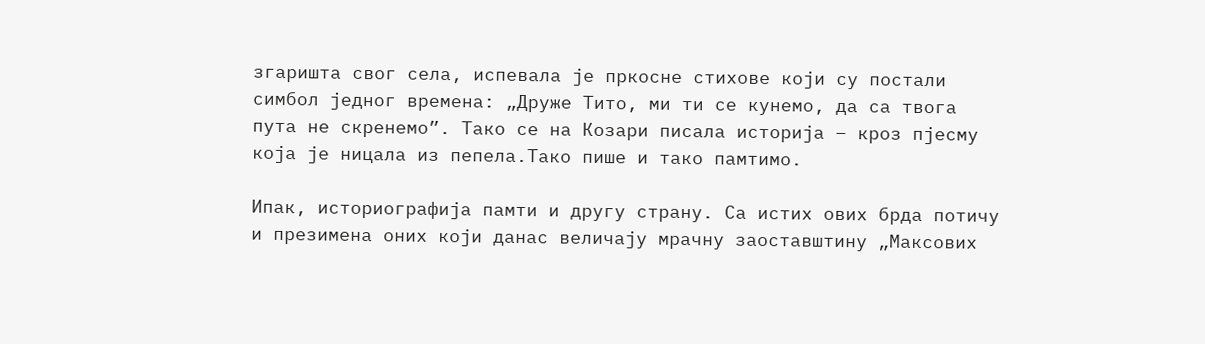згаришта свог села, испевала је пркосне стихове који су постали симбол једног времена: „Друже Тито, ми ти се кунемо, да са твога пута не скренемо”. Тако се на Козари писала историја – кроз пјесму која је ницала из пепела.Тако пише и тако памтимо.

Ипак, историографија памти и другу страну. Са истих ових брда потичу и презимена оних који данас величају мрачну заоставштину „Максових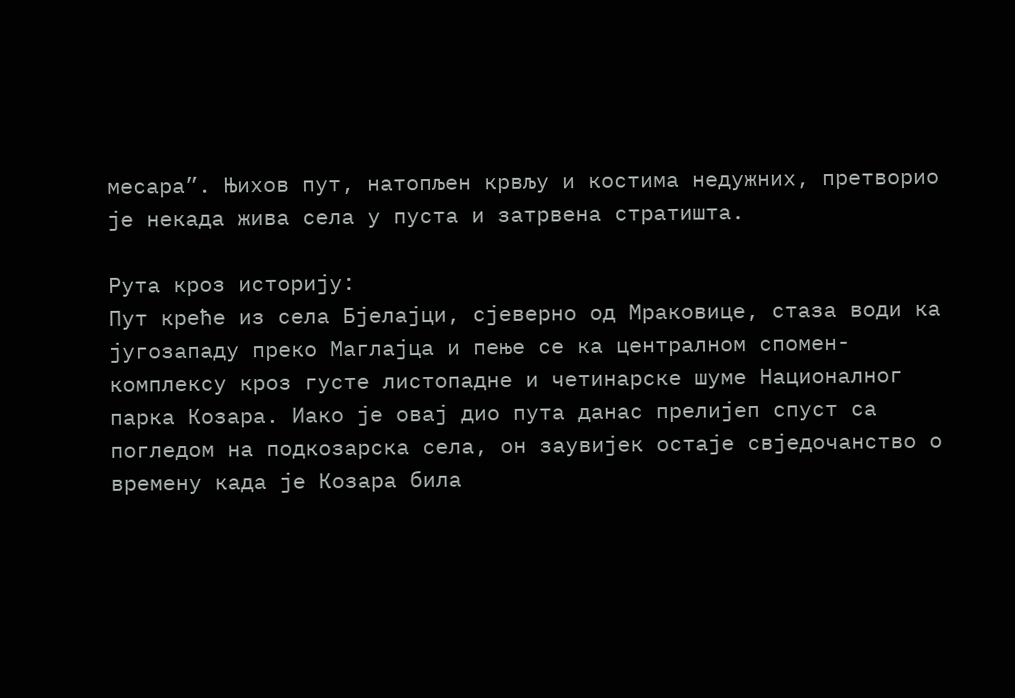месара”. Њихов пут, натопљен крвљу и костима недужних, претворио је некада жива села у пуста и затрвена стратишта.

Рута кроз историју:
Пут креће из села Бјелајци, сјеверно од Мраковице, стаза води ка југозападу преко Маглајца и пење се ка централном спомен-комплексу кроз густе листопадне и четинарске шуме Националног парка Козара. Иако је овај дио пута данас прелијеп спуст са погледом на подкозарска села, он заувијек остаје свједочанство о времену када је Козара била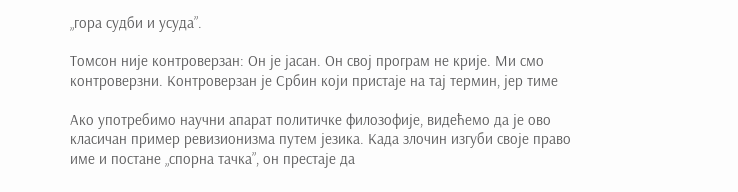„гора судби и усуда”.

Томсон није контроверзан: Он је јасан. Он свој програм не крије. Ми смо контроверзни. Контроверзан је Србин који пристаје на тај термин, јер тиме

Ако употребимо научни апарат политичке филозофије, видећемо да је ово класичан пример ревизионизма путем језика. Када злочин изгуби своје право име и постане „спорна тачка”, он престаје да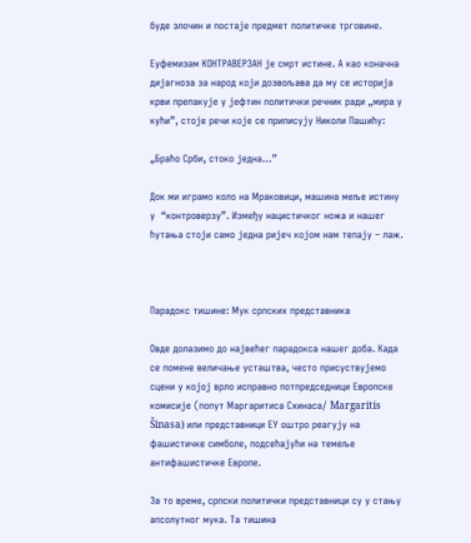буде злочин и постаје предмет политичке трговине.

Еуфемизам КОНТРАВЕРЗАН је смрт истине. А као коначна дијагноза за народ који дозвољава да му се историја крви препакује у јефтин политички речник ради „мира у кући”, стоје речи које се приписују Николи Пашићу:

„Браћо Срби, стоко једна…”

Док ми играмо коло на Мраковици, машина меље истину у  “контроверзу”. Између нацистичког ножа и нашег ћутања стоји само једна ријеч којом нам тепају – лаж.



Парадокс тишине: Мук српских представника

Овде долазимо до највећег парадокса нашег доба. Када се помене величање усташтва, често присуствујемо сцени у којој врло исправно потпредседници Европске комисије (попут Маргаритиса Схинаса/ Margaritis Šinasa) или представници ЕУ оштро реагују на фашистичке симболе, подсећајући на темеље антифашистичке Европе.

За то време, српски политички представници су у стању апсолутног мука. Та тишина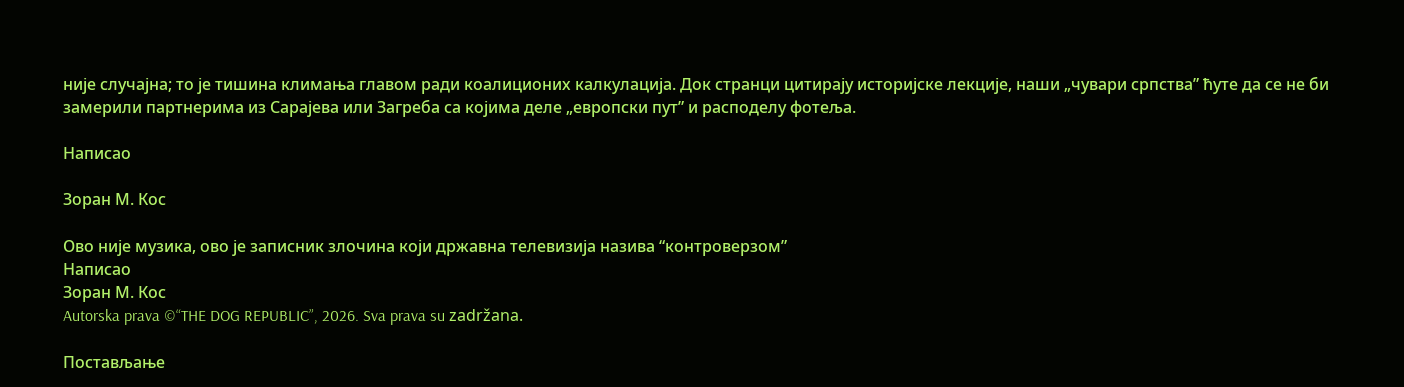није случајна; то је тишина климања главом ради коалиционих калкулација. Док странци цитирају историјске лекције, наши „чувари српства” ћуте да се не би замерили партнерима из Сарајева или Загреба са којима деле „европски пут” и расподелу фотеља.

Написао

Зоран М. Кос

Ово није музика, ово је записник злочина који државна телевизија назива “контроверзом”
Написао
Зоран М. Кос
Autorska prava ©“THE DOG REPUBLIC”, 2026. Sva prava su zadržana.

Постављање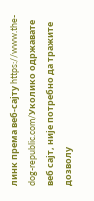линк према веб-сајту https://www.the-dog-republic.com/Уколико одржавате веб сајт, није потребно да тражите дозволу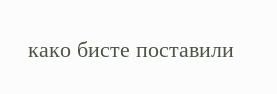како бисте поставили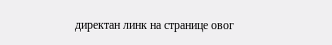директан линк на странице овог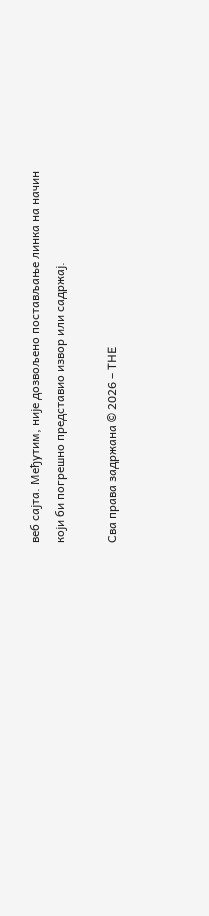веб сајта. Међутим, није дозвољено постављање линка на начин који би погрешно представио извор или садржај.

Сва права задржана © 2026 – THE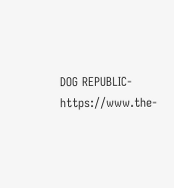DOG REPUBLIC-https://www.the-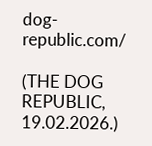dog-republic.com/

(THE DOG REPUBLIC, 19.02.2026.)